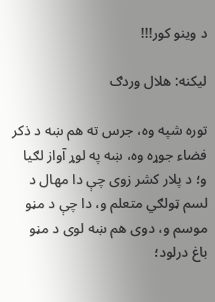د وینو کور!!!

لیکنه: هلال وردګ

توره شپه وه، جرس ته هم ښه د ذکر فضاء جوړه وه، ښه په لوړ آواز لګیا و؛ د پلار کشر زوی چې دا مهال د لسم ټولګي متعلم و، دا چې د مڼو موسم و، دوی هم ښه لوی د مڼو باغ درلود؛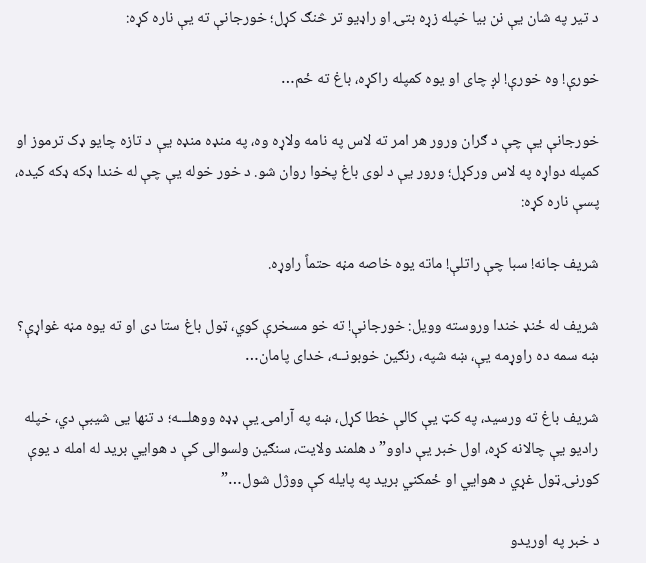د تیر په شان یې نن بیا خپله زړه بتۍ او راډیو تر څنګ کړل؛ خورجانې ته یې ناره کړه:

خورې! وه خورې! لږ چای او یوه کمپله راکړه، باغ ته ځم…

خورجانې یې چې د ګران ورور هر امر ته لاس په نامه ولاړه وه، په منډه منډه یې د تازه چایو ډک ترموز او کمپله دواړه په لاس ورکړل؛ ورور یې د لوی باغ پخوا روان شو. د خور خوله یې چې له خندا ډکه ډکه کیده، پسې ناره کړه:

شریف جانه! سبا چې راتلې! ماته یوه خاصه مڼه حتماً راوړه.

شریف له ځنډ خندا وروسته وویل: خورجانې! ته خو مسخرې کوي، ټول باغ ستا دی او ته یوه مڼه غواړې؟ ښه سمه ده راوړمه یې، ښه شپه، رنګین خوبونــه، خدای پامان…

شریف باغ ته ورسید، په کټ یې کالې خطا کړل، ښه په آرامۍ یې ډډه ووهلـــه؛ د تنها یی شیبې دي، خپله رادیو یې چالانه کړه، اول خبر یې داوو” د هلمند ولایت، سنګین ولسوالی کې د هوایي برید له امله د یوې کورنۍ ټول غړي د هوایي او ځمکني برید په پایله کې ووژل شول…”

د خبر په اوریدو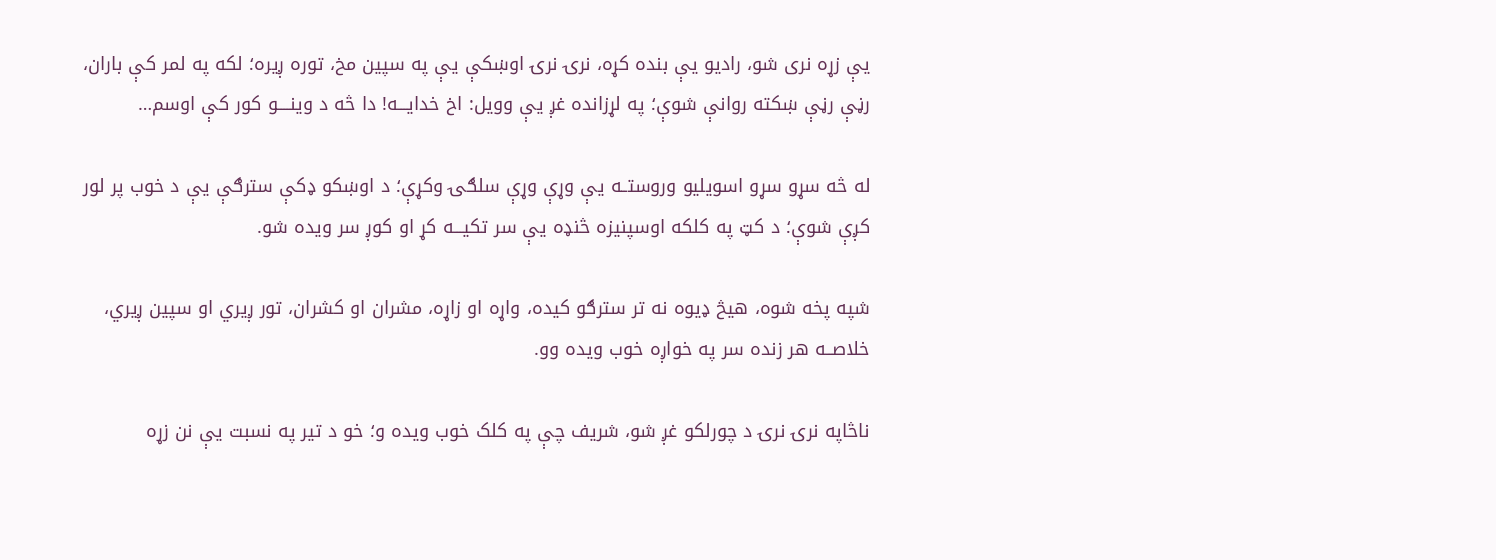یې زړه نری شو، رادیو یې بنده کړه، نرۍ نرۍ اوښکې یې په سپین مخ، توره ږیره؛ لکه په لمر کې باران، رڼې رڼې ښکته روانې شوې؛ په لړزانده غږ یې وویل: اخ خدایـــه! دا څه د وینــــو کور کې اوسم…

له څه سړو سړو اسویلیو وروستــه یې وړې وړې سلګۍ وکړې؛ د اوښکو ډکې سترګې یې د خوب پر لور کږې شوې؛ د کټ په کلکه اوسپنیزه څنډه یې سر تکیـــه کړ او کوږ سر ویده شو.

شپه پخه شوه، هیڅ ډیوه نه تر سترګو کیده، واړه او زاړه، مشران او کشران، تور ږیري او سپین ږیري، خلاصــه هر زنده سر په خواږه خوب ویده وو.

ناڅاپه نرۍ نرۍ د چورلکو غږ شو، شریف چې په کلک خوب ویده و؛ خو د تیر په نسبت یې نن زړه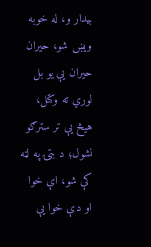بیدار و، له خوبه ویښ شو، حیران حیران یې یو بل لوري ته وکتل، هیڅ یې تر سترګو نشول؛ د بتۍ په لټه کې شو، اې خوا او دې خوا یې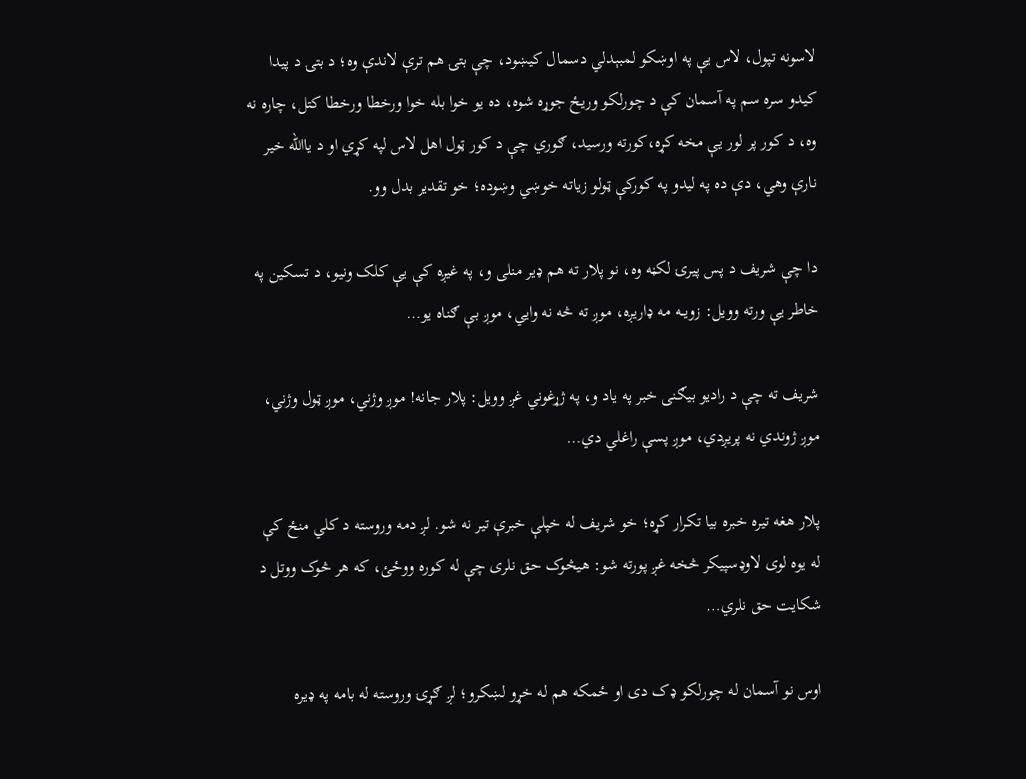لاسونه تپول، لاس یې په اوښکو لمبېدلي دسمال کیښود، چې بتۍ هم ترې لاندې وه؛ د بتۍ د پیدا کیدو سره سم په آسمان کې د چورلکو وریځ جوړه شوه، ده یو خوا بله خوا ورخطا ورخطا کتل، چاره نه وه، د کور پر لور یې مخه کړه،کورته ورسید، ګوري چې د کور ټول اهل لاس لپه کړي او د یاالله خیر نارې وهي، دې ده په لیدو په کورکې ټولو زیاته خوښي وښوده؛ خو تقدیر بدل وو.

دا چې شریف د پس پیرۍ لکڼه وه، نو پلار ته هم ډیر منلی و، په غیږه کې یې کلک ونیو، د تسکین په خاطر یې ورته وویل: زویــه مه ډاریږه، موږ ته څه نه وایي، موږ بې ګناه یو…

شریف ته چې د رادیو بیګنی خبر په یاد و، په ژړغوني غږ وویل: پلار جانه! موږ وژني، موږ ټول وژني، موږ ژوندي نه پریږدي، موږ پسې راغلي دي…

پلار هغه تیره خبره بیا تکرار کړه؛ خو شریف له خپلې خبرې تیر نه شو. لږ دمه وروسته د کلي منځ کې له یوه لوی لاوډسپیکر څخه غږ پورته شو: هيڅوک حق نلری چې له کوره ووځئ، که هر څوک ووتل د شکایت حق نلري…

اوس نو آسمان له چورلکو ډک دی او ځمکه هم له خړو لښکرو؛ لږ ګړۍ وروسته له بامه په ډیره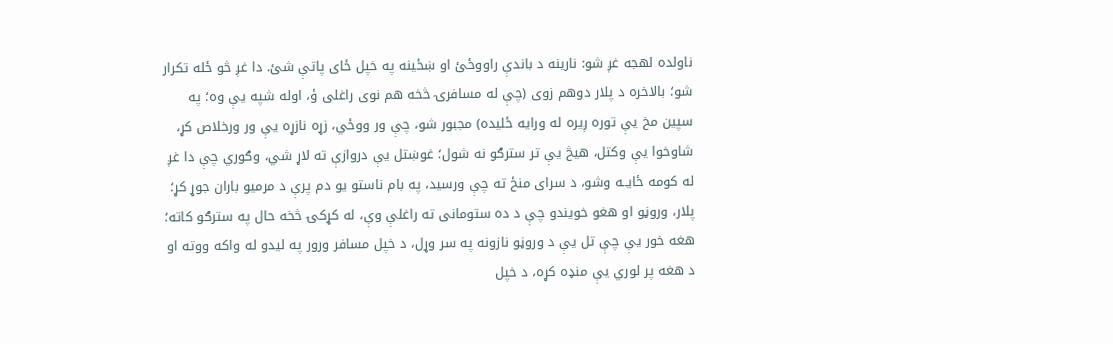ناولده لهجه غږ شو: نارینه د باندې راووځئ او ښځینه په خپل ځای پاتې شئ. دا غږ څو ځله تکرار شو؛ بالاخره د پلار دوهم زوی (چې له مسافرۍ څخه هم نوی راغلی ؤ، اوله شپه یې وه؛ په سپین مخ یې توره ږیره له ورایه ځلیده) مجبور شو، چې ور ووځي، زړه نازړه یې ور ورخلاص کړ، شاوخوا یې وکتل، هیڅ یې تر سترګو نه شول؛ غوښتل یې دروازې ته لاړ شي، وګوري چې دا غږ له کومه ځایــه وشو، د سرای منځ ته چې ورسید، په بام ناستو یو دم پرې د مرمیو باران جوړ کړ؛ پلار، وروڼو او هغو خویندو چې د ده ستومانی ته راغلې وې، له کړکۍ څخه حال په سترګو کاته؛ هغه خور یې چې تل یې د وروڼو نازونه په سر وړل، د خپل مسافر ورور په لیدو له واکه ووته او د هغه پر لوري یې منډه کړه، د خپل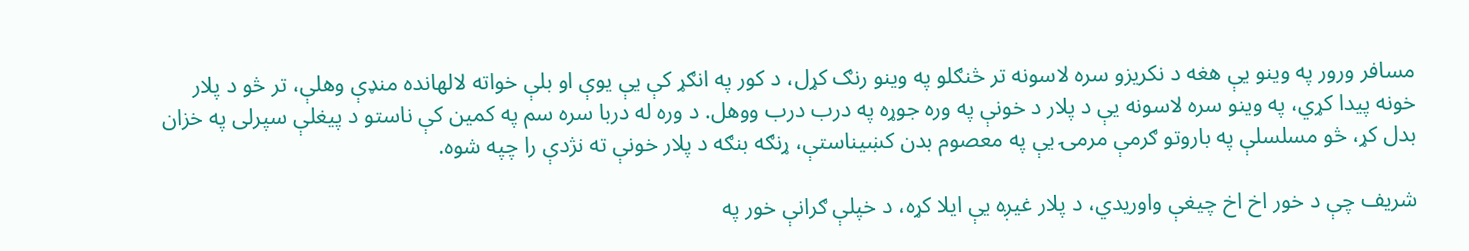مسافر ورور په وینو یې هغه د نکریزو سره لاسونه تر څنګلو په وینو رنګ کړل، د کور په انګړ کې یې یوې او بلې خواته لالهانده منډې وهلې، تر څو د پلار خونه پیدا کړي، په وینو سره لاسونه یې د پلار د خونې په وره جوړه په درب درب ووهل. د وره له دربا سره سم په کمین کې ناستو د پیغلې سپرلی په خزان بدل کړ، څو مسلسلې په باروتو ګرمې مرمۍ یې په معصوم بدن کښیناستې، ړنګه بنګه د پلار خونې ته نژدې را چپه شوه.

شریف چې د خور اخ اخ چیغې واوریدي، د پلار غیږه یې ایلا کړه، د خپلې ګرانې خور په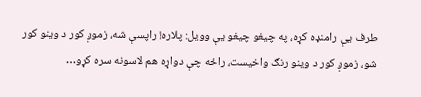طرف یې رامنډه کړه، په چیغو چیغو یې وویل: پلاره! راپسې شه، زموږ کور د وینو کور شو، زموږ کور د وینو رنګ واخیست، راځه چې دواړه هم لاسونه سره کړو…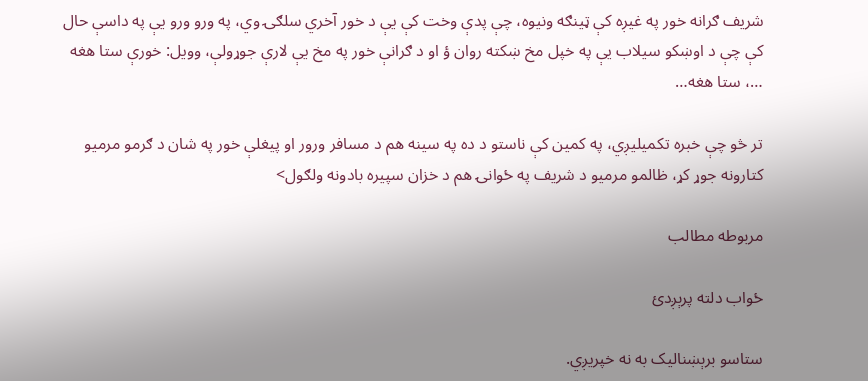شریف ګرانه خور په غیږه کې ټینګه ونیوه، چې پدې وخت کې یې د خور آخري سلګۍ وي، په ورو ورو یې په داسې حال کې چې د اوښکو سیلاب یې په خپل مخ ښکته روان ؤ او د ګرانې خور په مخ یې لارې جوړولې، وویل: خورې ستا هغه …، ستا هغه…

تر څو چې خبره تکمیلیږي، په کمین کې ناستو د ده په سینه هم د مسافر ورور او پیغلې خور په شان د ګرمو مرمیو کتارونه جوړ کړ، ظالمو مرمیو د شریف په ځوانۍ هم د خزان سپیره بادونه ولګول>

مربوطه مطالب

ځواب دلته پرېږدئ

ستاسو برېښناليک به نه خپريږي.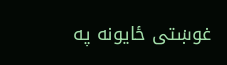غوښتى ځایونه په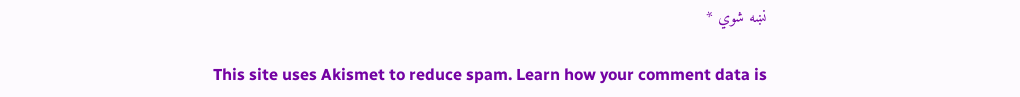نښه شوي *

This site uses Akismet to reduce spam. Learn how your comment data is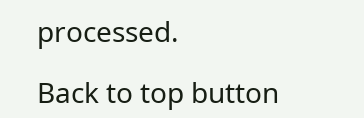processed.

Back to top button